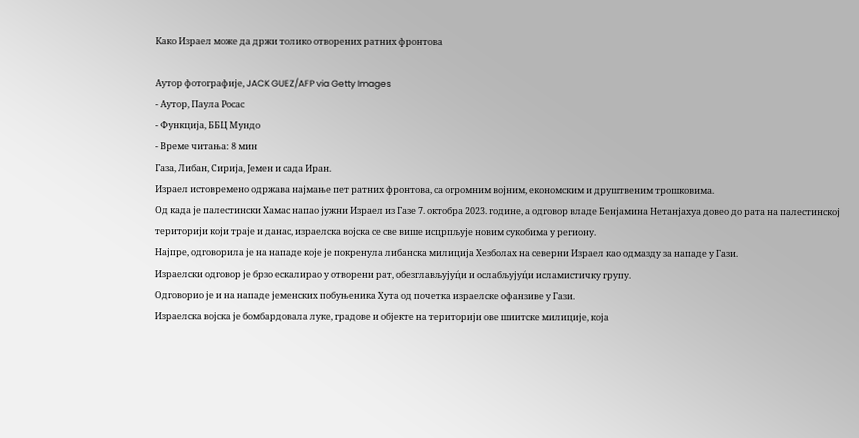Како Израел може да држи толико отворених ратних фронтова

Аутор фотографије, JACK GUEZ/AFP via Getty Images
- Аутор, Паула Росас
- Функција, ББЦ Мундо
- Време читања: 8 мин
Газа, Либан, Сирија, Јемен и сада Иран.
Израел истовремено одржава најмање пет ратних фронтова, са огромним војним, економским и друштвеним трошковима.
Од када је палестински Хамас напао јужни Израел из Газе 7. октобра 2023. године, а одговор владе Бенјамина Нетанјахуа довео до рата на палестинској територији који траје и данас, израелска војска се све више исцрпљује новим сукобима у региону.
Најпре, одговорила је на нападе које је покренула либанска милиција Хезболах на северни Израел као одмазду за нападе у Гази.
Израелски одговор је брзо ескалирао у отворени рат, обезглављујуц́и и ослабљујуц́и исламистичку групу.
Одговорио је и на нападе јеменских побуњеника Хута од почетка израелске офанзиве у Гази.
Израелска војска је бомбардовала луке, градове и објекте на територији ове шиитске милиције, која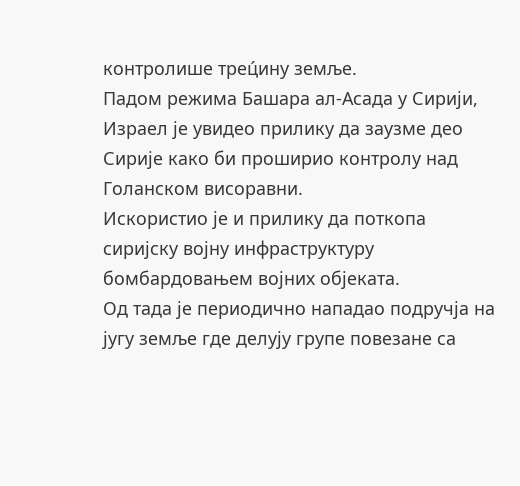контролише трец́ину земље.
Падом режима Башара ал-Асада у Сирији, Израел је увидео прилику да заузме део Сирије како би проширио контролу над Голанском висоравни.
Искористио је и прилику да поткопа сиријску војну инфраструктуру бомбардовањем војних објеката.
Од тада је периодично нападао подручја на југу земље где делују групе повезане са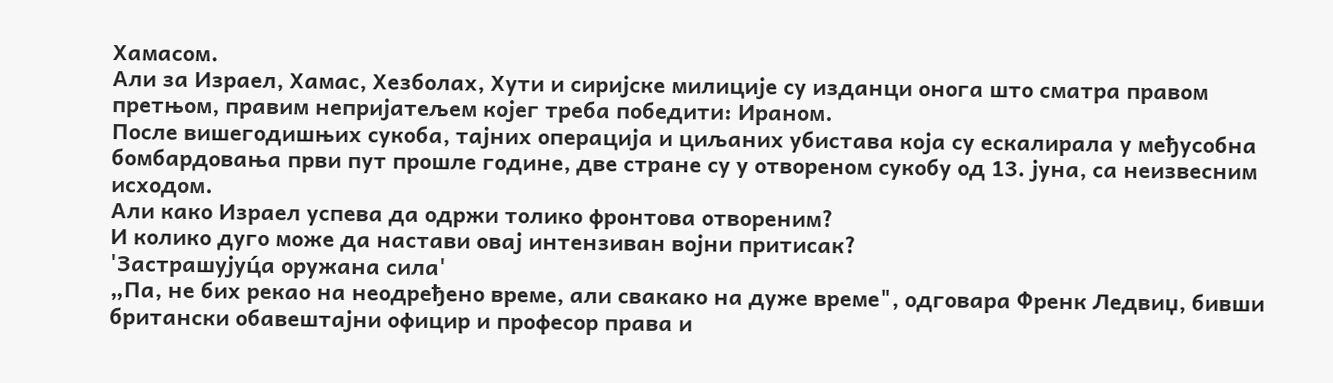Хамасом.
Али за Израел, Хамас, Хезболах, Хути и сиријске милиције су изданци онога што сматра правом претњом, правим непријатељем којег треба победити: Ираном.
После вишегодишњих сукоба, тајних операција и циљаних убистава која су ескалирала у међусобна бомбардовања први пут прошле године, две стране су у отвореном сукобу од 13. јуна, са неизвесним исходом.
Али како Израел успева да одржи толико фронтова отвореним?
И колико дуго може да настави овај интензиван војни притисак?
'Застрашујуц́а оружана сила'
„Па, не бих рекао на неодређено време, али свакако на дуже време", одговара Френк Ледвиџ, бивши британски обавештајни официр и професор права и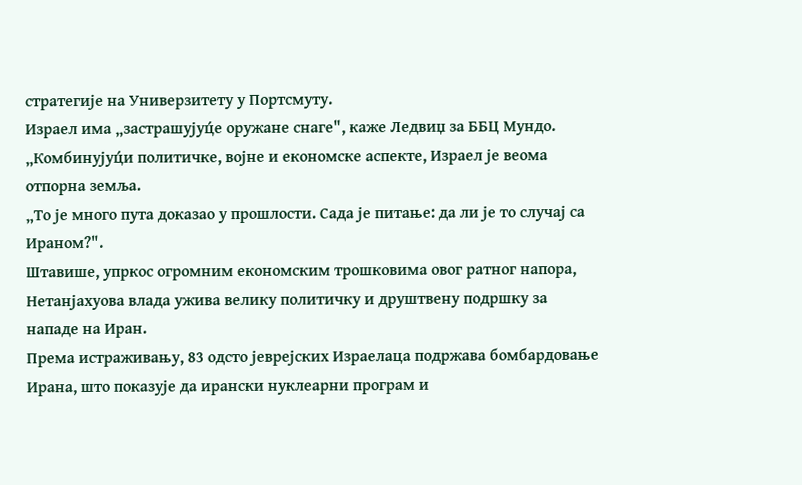стратегије на Универзитету у Портсмуту.
Израел има „застрашујуц́е оружане снаге", каже Ледвиџ за ББЦ Мундо.
„Комбинујуц́и политичке, војне и економске аспекте, Израел је веома отпорна земља.
„То је много пута доказао у прошлости. Сада је питање: да ли је то случај са Ираном?".
Штавише, упркос огромним економским трошковима овог ратног напора, Нетанјахуова влада ужива велику политичку и друштвену подршку за нападе на Иран.
Према истраживању, 83 одсто јеврејских Израелаца подржава бомбардовање Ирана, што показује да ирански нуклеарни програм и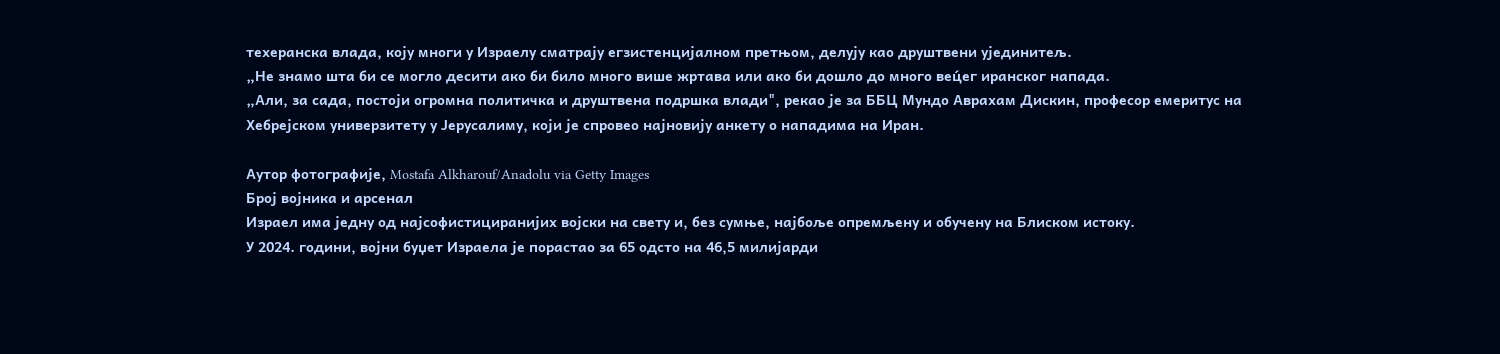техеранска влада, коју многи у Израелу сматрају егзистенцијалном претњом, делују као друштвени ујединитељ.
„Не знамо шта би се могло десити ако би било много више жртава или ако би дошло до много вец́ег иранског напада.
„Али, за сада, постоји огромна политичка и друштвена подршка влади", рекао је за ББЦ Мундо Аврахам Дискин, професор емеритус на Хебрејском универзитету у Јерусалиму, који је спровео најновију анкету о нападима на Иран.

Аутор фотографије, Mostafa Alkharouf/Anadolu via Getty Images
Број војника и арсенал
Израел има једну од најсофистициранијих војски на свету и, без сумње, најбоље опремљену и обучену на Блиском истоку.
У 2024. години, војни буџет Израела је порастао за 65 одсто на 46,5 милијарди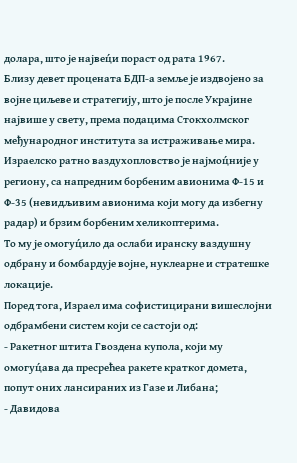долара, што је највец́и пораст од рата 1967.
Близу девет процената БДП-а земље је издвојено за војне циљеве и стратегију, што је после Украјине највише у свету, према подацима Стокхолмског међународног института за истраживање мира.
Израелско ратно ваздухопловство је најмоц́није у региону, са напредним борбеним авионима Ф-15 и Ф-35 (невидљивим авионима који могу да избегну радар) и брзим борбеним хеликоптерима.
То му је омогуц́ило да ослаби иранску ваздушну одбрану и бомбардује војне, нуклеарне и стратешке локације.
Поред тога, Израел има софистицирани вишеслојни одбрамбени систем који се састоји од:
- Ракетног штита Гвоздена купола, који му омогуц́ава да пресрећеа ракете кратког домета, попут оних лансираних из Газе и Либана;
- Давидова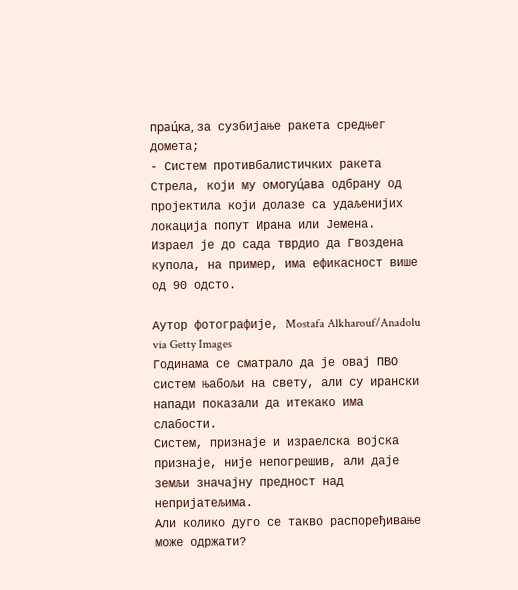прац́ка, за сузбијање ракета средњег домета;
- Систем противбалистичких ракета Стрела, који му омогуц́ава одбрану од пројектила који долазе са удаљенијих локација попут Ирана или Јемена.
Израел је до сада тврдио да Гвоздена купола, на пример, има ефикасност више од 90 одсто.

Аутор фотографије, Mostafa Alkharouf/Anadolu via Getty Images
Годинама се сматрало да је овај ПВО систем њабољи на свету, али су ирански напади показали да итекако има слабости.
Систем, признаје и израелска војска признаје, није непогрешив, али даје земљи значајну предност над непријатељима.
Али колико дуго се такво распоређивање може одржати?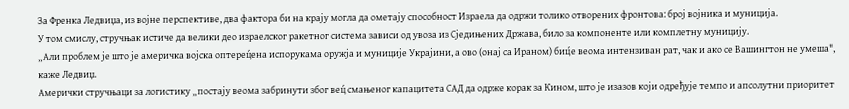За Френка Ледвиџа, из војне перспективе, два фактора би на крају могла да ометају способност Израела да одржи толико отворених фронтова: број војника и муниција.
У том смислу, стручњак истиче да велики део израелског ракетног система зависи од увоза из Сједињених Држава, било за компоненте или комплетну муницију.
„Али проблем је што је америчка војска оптерец́ена испорукама оружја и муниције Украјини, а ово (онај са Ираном) биц́е веома интензиван рат, чак и ако се Вашингтон не умеша", каже Ледвиџ.
Амерички стручњаци за логистику „постају веома забринути због вец́ смањеног капацитета САД да одрже корак за Кином, што је изазов који одређује темпо и апсолутни приоритет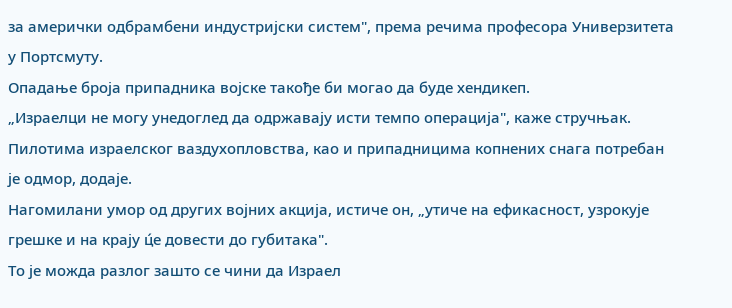за амерички одбрамбени индустријски систем", према речима професора Универзитета у Портсмуту.
Опадање броја припадника војске такође би могао да буде хендикеп.
„Израелци не могу унедоглед да одржавају исти темпо операција", каже стручњак.
Пилотима израелског ваздухопловства, као и припадницима копнених снага потребан је одмор, додаје.
Нагомилани умор од других војних акција, истиче он, „утиче на ефикасност, узрокује грешке и на крају ц́е довести до губитака".
То је можда разлог зашто се чини да Израел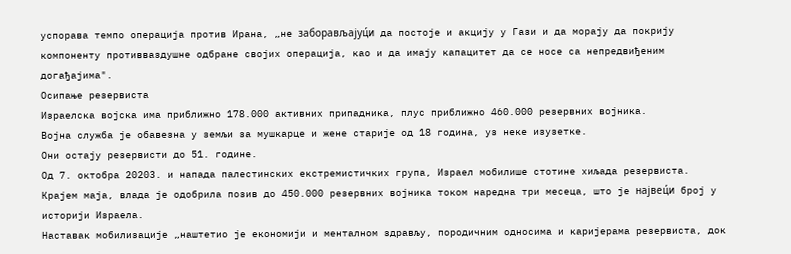успорава темпо операција против Ирана, „не заборављајуц́и да постоје и акцију у Гази и да морају да покрију компоненту противваздушне одбране својих операција, као и да имају капацитет да се носе са непредвиђеним догађајима".
Осипање резервиста
Израелска војска има приближно 178.000 активних припадника, плус приближно 460.000 резервних војника.
Војна служба је обавезна у земљи за мушкарце и жене старије од 18 година, уз неке изузетке.
Они остају резервисти до 51. године.
Од 7. октобра 20203. и напада палестинских екстремистичких група, Израел мобилише стотине хиљада резервиста.
Крајем маја, влада је одобрила позив до 450.000 резервних војника током наредна три месеца, што је највец́и број у историји Израела.
Наставак мобилизације „наштетио је економији и менталном здрављу, породичним односима и каријерама резервиста, док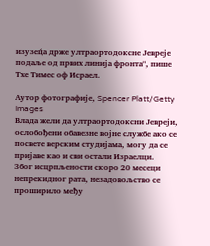изузец́а држе ултраортодоксне Јевреје подаље од првих линија фронта", пише Тхе Тимес оф Исраел.

Аутор фотографије, Spencer Platt/Getty Images
Влада жели да ултраортодоксни Јевреји, ослобођени обавезне војне службе ако се посвете верским студијама, могу да се пријаве као и сви остали Израелци.
Због исцрпљености скоро 20 месеци непрекидног рата, незадовољство се проширило међу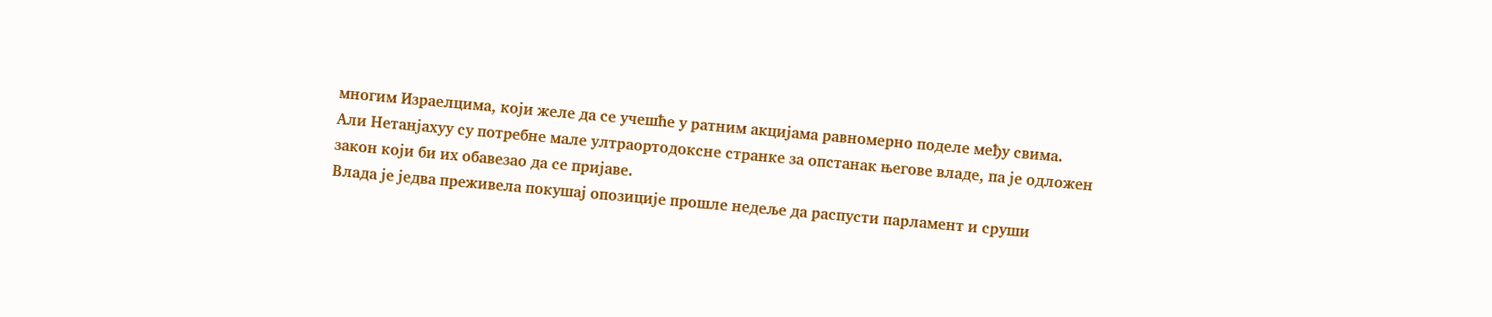многим Израелцима, који желе да се учешће у ратним акцијама равномерно поделе међу свима.
Али Нетанјахуу су потребне мале ултраортодоксне странке за опстанак његове владе, па је одложен закон који би их обавезао да се пријаве.
Влада је једва преживела покушај опозиције прошле недеље да распусти парламент и сруши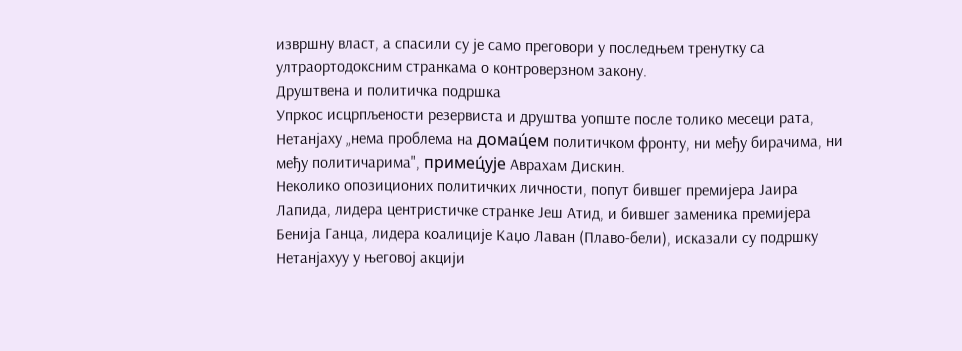извршну власт, а спасили су је само преговори у последњем тренутку са ултраортодоксним странкама о контроверзном закону.
Друштвена и политичка подршка
Упркос исцрпљености резервиста и друштва уопште после толико месеци рата, Нетанјаху „нема проблема на домац́ем политичком фронту, ни међу бирачима, ни међу политичарима", примец́ује Аврахам Дискин.
Неколико опозиционих политичких личности, попут бившег премијера Јаира Лапида, лидера центристичке странке Јеш Атид, и бившег заменика премијера Бенија Ганца, лидера коалиције Каџо Лаван (Плаво-бели), исказали су подршку Нетанјахуу у његовој акцији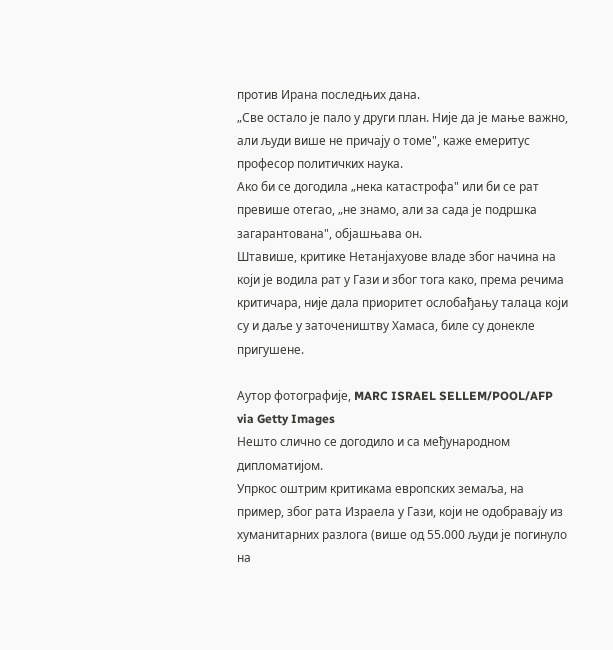против Ирана последњих дана.
„Све остало је пало у други план. Није да је мање важно, али људи више не причају о томе", каже емеритус професор политичких наука.
Ако би се догодила „нека катастрофа" или би се рат превише отегао, „не знамо, али за сада је подршка загарантована", објашњава он.
Штавише, критике Нетанјахуове владе због начина на који је водила рат у Гази и због тога како, према речима критичара, није дала приоритет ослобађању талаца који су и даље у заточеништву Хамаса, биле су донекле пригушене.

Аутор фотографије, MARC ISRAEL SELLEM/POOL/AFP via Getty Images
Нешто слично се догодило и са међународном дипломатијом.
Упркос оштрим критикама европских земаља, на пример, због рата Израела у Гази, који не одобравају из хуманитарних разлога (више од 55.000 људи је погинуло на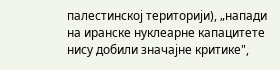палестинској територији), „напади на иранске нуклеарне капацитете нису добили значајне критике",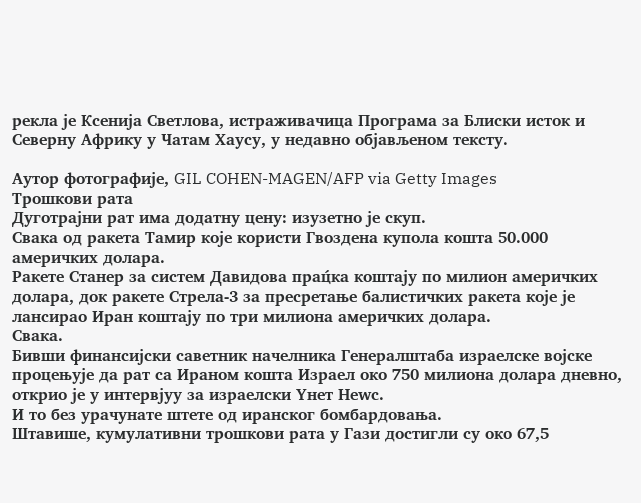рекла је Ксенија Светлова, истраживачица Програма за Блиски исток и Северну Африку у Чатам Хаусу, у недавно објављеном тексту.

Аутор фотографије, GIL COHEN-MAGEN/AFP via Getty Images
Трошкови рата
Дуготрајни рат има додатну цену: изузетно је скуп.
Свака од ракета Тамир које користи Гвоздена купола кошта 50.000 америчких долара.
Ракете Станер за систем Давидова прац́ка коштају по милион америчких долара, док ракете Стрела-3 за пресретање балистичких ракета које је лансирао Иран коштају по три милиона америчких долара.
Свака.
Бивши финансијски саветник начелника Генералштаба израелске војске процењује да рат са Ираном кошта Израел око 750 милиона долара дневно, открио је у интервјуу за израелски Yнет Неwс.
И то без урачунате штете од иранског бомбардовања.
Штавише, кумулативни трошкови рата у Гази достигли су око 67,5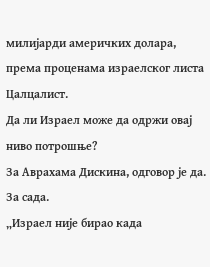милијарди америчких долара, према проценама израелског листа Цалцалист.
Да ли Израел може да одржи овај ниво потрошње?
За Аврахама Дискина, одговор је да. За сада.
„Израел није бирао када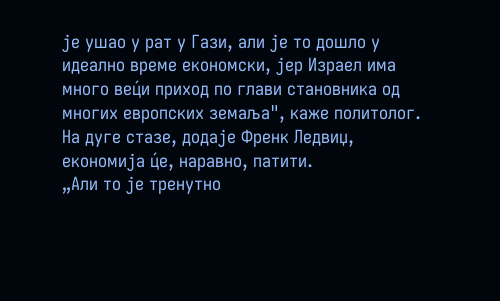је ушао у рат у Гази, али је то дошло у идеално време економски, јер Израел има много вец́и приход по глави становника од многих европских земаља", каже политолог.
На дуге стазе, додаје Френк Ледвиџ, економија ц́е, наравно, патити.
„Али то је тренутно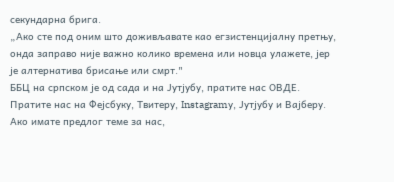секундарна брига.
„Ако сте под оним што доживљавате као егзистенцијалну претњу, онда заправо није важно колико времена или новца улажете, јер је алтернатива брисање или смрт."
ББЦ на српском је од сада и на Јутјубу, пратите нас ОВДЕ.
Пратите нас на Фејсбуку, Твитеру, Instagramу, Јутјубу и Вајберу. Ако имате предлог теме за нас,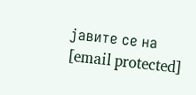јавите се на [email protected]